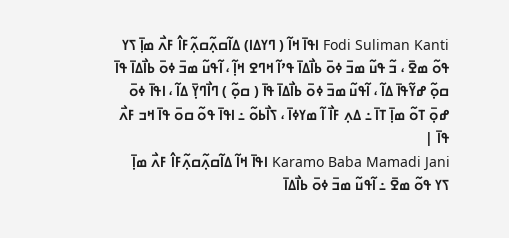Fodi Suliman Kanti ߊߟߊ߫ ߞߊ߬ ( ߣߌߡߊ) ߡߊ߬ߛߍ߲߬ߛߍ߲߬ߓߊ߮ ߓߍ߯ ߘߊ߲߫ ߖߌ ߟߋ߬ ߘߐ߫ ، ߏ߬ ߟߎ߬ ߘߏ߫ ߦߋ߫ ߕߊ߯ߡߊ߫ ߟߴߊ߬ ߞߣߐ ߞߊ߲߬ ، ߊ߬ߟߎ߬ ߘߏ߫ ߦߋ߫ ߕߊ߯ߡߊ߫ ߟߊ߫ ߛߋ߲߬ ߝߌ߬ߟߊ߫ ߡߊ߬ ، ߊ߬ߟߎ߬ ߘߏ߫ ߦߋ߫ ߕߊ߯ߡߊ߫ ߟߊ߫ ( ߛߋ߲߬ ) ߣߊ߯ߣߌ߲߫ ߡߊ߬ ، ߊߟߊ߫ ߦߋ߫ ߝߋ߲߫ ߠߋ߬ ߘߊ߲߫ ߠߊ߫ ߸ ߡߍ߲ ߓߊ߯ ߊ߬ ߘߌߦߊ߫ ، ߖߊ߯ߕߋ߬ ߸ ߊߟߊ߫ ߟߋ߬ ߛߋ߫ ߟߊ߫ ߞߏ ߓߍ߯ ߟߊ߫ |
Karamo Baba Mamadi Jani ߊߟߊ߫ ߞߊ߬ ߡߊ߬ߛߍ߲߬ߛߍ߲߬ߓߊ߮ ߓߍ߯ ߘߊ߲߫ ߖߌ ߟߋ߬ ߘߐ߫ ߸ ߊ߬ߟߎ߬ ߘߏ߫ ߦߋ߫ ߕߊ߯ߡߊ߫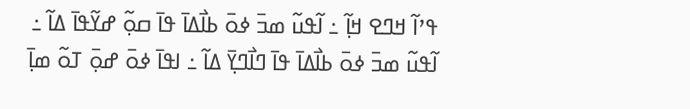ߟߴߊ߬ ߞߣߐ ߞߊ߲߬ ߸ ߊ߬ߟߎ߬ ߘߏ߫ ߦߋ߫ ߕߊ߯ߡߊ߫ ߟߊ߫ ߛߋ߲߬ ߝߌ߬ߟߊ߫ ߡߊ߬ ߸ ߊ߬ߟߎ߬ ߘߏ߫ ߦߋ߫ ߕߊ߯ߡߊ߫ ߟߊ߫ ߣߊ߯ߣߌ߲߫ ߡߊ߬ ߸ ߊߟߊ߫ ߦߋ߫ ߝߋ߲߫ ߠߋ߬ ߘߊ߲߫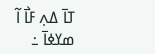ߠߊ߫ ߡߍ߲ ߓߊ߯ ߊ߬ ߘߌߦߊ߫ ߸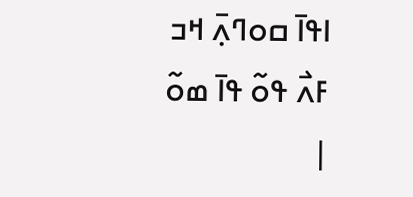ߊߟߊ߫ ߛߋߣߍ߲߫ ߞߏ ߓߍ߯ ߟߋ߬ ߟߊ߫ ߘߋ߬ |